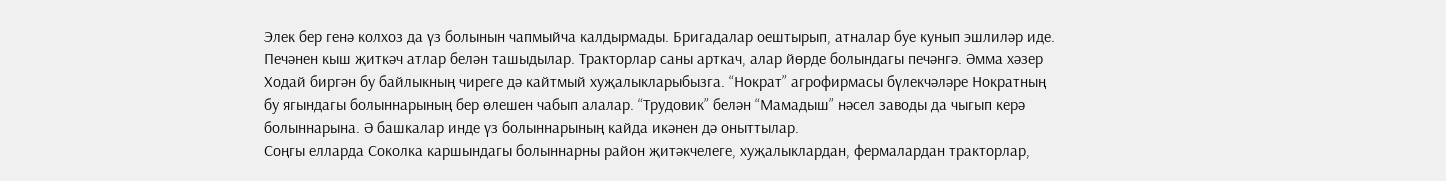Элек бер генә колхоз да үз болынын чапмыйча калдырмады. Бригадалар оештырып, атналар буе кунып эшлиләр иде. Печәнен кыш җиткәч атлар белән ташыдылар. Тракторлар саны арткач, алар йөрде болындагы печәнгә. Әмма хәзер Ходай биргән бу байлыкның чиреге дә кайтмый хуҗалыкларыбызга. “Нократ” агрофирмасы бүлекчәләре Нократның бу ягындагы болыннарының бер өлешен чабып алалар. “Трудовик” белән “Мамадыш” нәсел заводы да чыгып керә болыннарына. Ә башкалар инде үз болыннарының кайда икәнен дә оныттылар.
Соңгы елларда Соколка каршындагы болыннарны район җитәкчелеге, хуҗалыклардан, фермалардан тракторлар,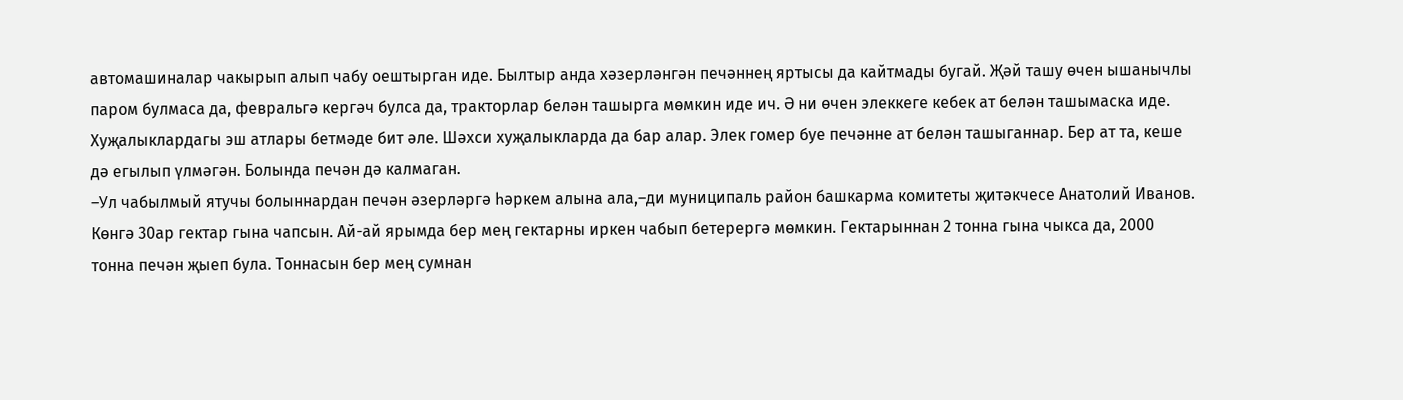автомашиналар чакырып алып чабу оештырган иде. Былтыр анда хәзерләнгән печәннең яртысы да кайтмады бугай. Җәй ташу өчен ышанычлы паром булмаса да, февральгә кергәч булса да, тракторлар белән ташырга мөмкин иде ич. Ә ни өчен элеккеге кебек ат белән ташымаска иде. Хуҗалыклардагы эш атлары бетмәде бит әле. Шәхси хуҗалыкларда да бар алар. Элек гомер буе печәнне ат белән ташыганнар. Бер ат та, кеше дә егылып үлмәгән. Болында печән дә калмаган.
–Ул чабылмый ятучы болыннардан печән әзерләргә һәркем алына ала,–ди муниципаль район башкарма комитеты җитәкчесе Анатолий Иванов.
Көнгә 30ар гектар гына чапсын. Ай-ай ярымда бер мең гектарны иркен чабып бетерергә мөмкин. Гектарыннан 2 тонна гына чыкса да, 2000 тонна печән җыеп була. Тоннасын бер мең сумнан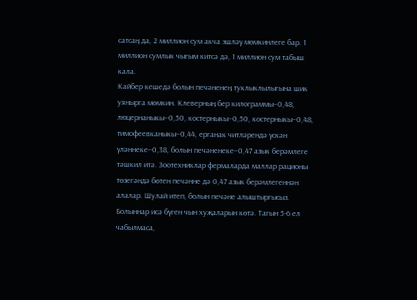сатсаң да, 2 миллион сум акча эшләү мөмкинлеге бар. 1 миллион сумлык чыгым китсә дә, 1 миллион сум табыш кала.
Кайбер кешедә болын печәненең туклыклылыгына шик уянырга мөмкин. Клеверның бер килограммы–0,48, люцернаныкы–0,50, костерныкы–0,50, костерныкы–0,48, тимофеевканыкы–0,44, ерганак читләрендә үскән үләннеке–0,38, болын печәненеке–0,47 азык берәмлеге тәшкил итә. Зоотехниклар фермаларда маллар рационы төзегәндә бөтен печәнне дә 0,47 азык берәмлегеннән алалар. Шулай итеп, болын печәне алыштыргысыз.
Болыннар исә бүген чын хуҗаларын көтә. Тагын 5-6 ел чабылмаса,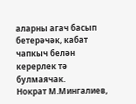аларны агач басып бетерәчәк, кабат чапкыч белән керерлек тә булмаячак.
Нократ М.Мингалиев,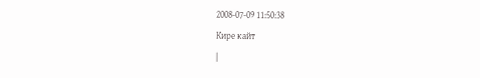2008-07-09 11:50:38
Кире кайт
|